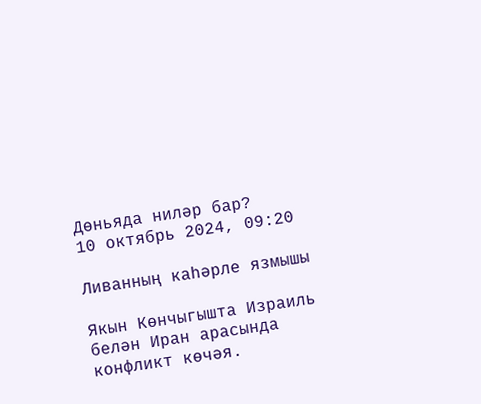Дөньяда ниләр бар?
10 октябрь 2024, 09:20

Ливанның каһәрле язмышы

Якын Көнчыгышта Израиль белән Иран арасында конфликт көчәя.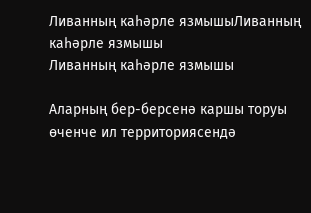Ливанның каһәрле язмышыЛиванның каһәрле язмышы
Ливанның каһәрле язмышы

Аларның бер-берсенә каршы торуы өченче ил территориясендә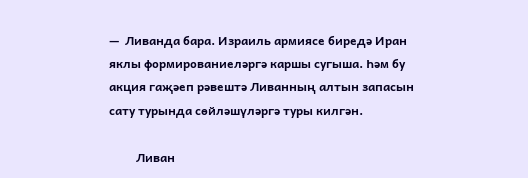—  Ливанда бара. Израиль армиясе биредә Иран яклы формированиеләргә каршы сугыша. Һәм бу акция гаҗәеп рәвештә Ливанның алтын запасын сату турында сөйләшүләргә туры килгән.

         Ливан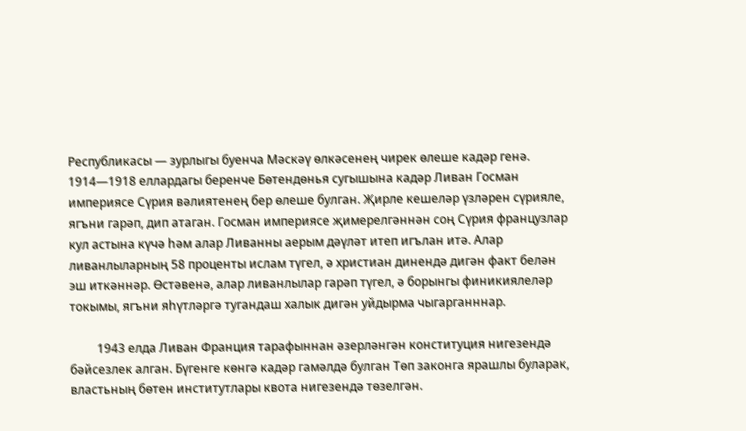Республикасы — зурлыгы буенча Мәскәү өлкәсенең чирек өлеше кадәр генә. 1914—1918 еллардагы беренче Бөтендөнья сугышына кадәр Ливан Госман империясе Сүрия вәлиятенең бер өлеше булган. Җирле кешеләр үзләрен сүрияле, ягъни гарәп, дип атаган. Госман империясе җимерелгәннән соң Сүрия французлар кул астына күчә һәм алар Ливанны аерым дәүләт итеп игълан итә. Алар ливанлыларның 58 проценты ислам түгел, ә христиан динендә дигән факт белән эш иткәннәр. Өстәвенә, алар ливанлылар гарәп түгел, ә борынгы финикиялеләр токымы, ягъни яһүтләргә тугандаш халык дигән уйдырма чыгарганннар.

         1943 елда Ливан Франция тарафыннан әзерләнгән конституция нигезендә бәйсезлек алган. Бүгенге көнгә кадәр гамәлдә булган Төп законга ярашлы буларак, властьның бөтен институтлары квота нигезендә төзелгән.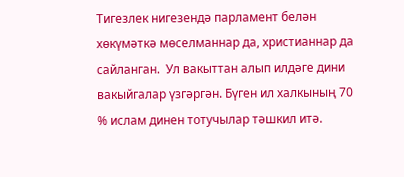Тигезлек нигезендә парламент белән хөкүмәткә мөселманнар да, христианнар да сайланган.  Ул вакыттан алып илдәге дини вакыйгалар үзгәргән. Бүген ил халкының 70 % ислам динен тотучылар тәшкил итә.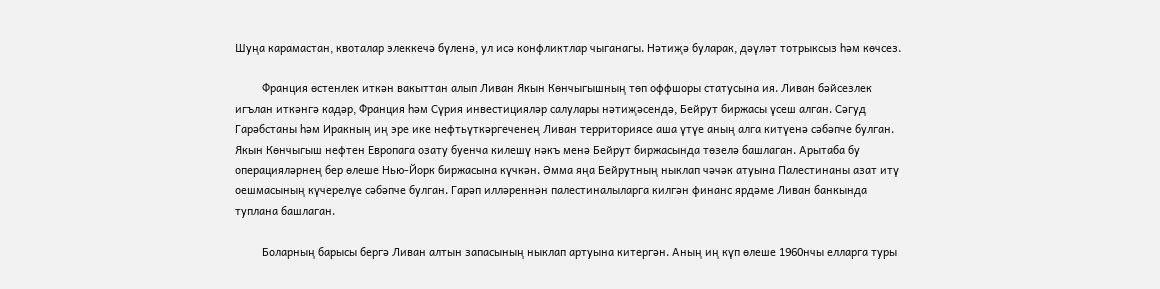Шуңа карамастан, квоталар элеккечә бүленә, ул исә конфликтлар чыганагы. Нәтиҗә буларак, дәүләт тотрыксыз һәм көчсез.

         Франция өстенлек иткән вакыттан алып Ливан Якын Көнчыгышның төп оффшоры статусына ия. Ливан бәйсезлек игълан иткәнгә кадәр, Франция һәм Сүрия инвестицияләр салулары нәтиҗәсендә, Бейрут биржасы үсеш алган. Сәгуд Гарәбстаны һәм Иракның иң эре ике нефтьүткәргеченең Ливан территориясе аша үтүе аның алга китүенә сәбәпче булган. Якын Көнчыгыш нефтен Европага озату буенча килешү нәкъ менә Бейрут биржасында төзелә башлаган. Арытаба бу операцияләрнең бер өлеше Нью-Йорк биржасына күчкән. Әмма яңа Бейрутның ныклап чәчәк атуына Палестинаны азат итү оешмасының күчерелүе сәбәпче булган. Гарәп илләреннән палестиналыларга килгән финанс ярдәме Ливан банкында туплана башлаган.

         Боларның барысы бергә Ливан алтын запасының ныклап артуына китергән. Аның иң күп өлеше 1960нчы елларга туры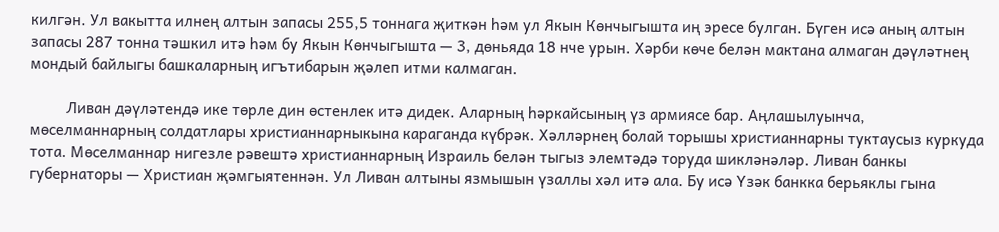килгән. Ул вакытта илнең алтын запасы 255,5 тоннага җиткән һәм ул Якын Көнчыгышта иң эресе булган. Бүген исә аның алтын запасы 287 тонна тәшкил итә һәм бу Якын Көнчыгышта — 3, дөньяда 18 нче урын. Хәрби көче белән мактана алмаган дәүләтнең мондый байлыгы башкаларның игътибарын җәлеп итми калмаган.

         Ливан дәүләтендә ике төрле дин өстенлек итә дидек. Аларның һәркайсының үз армиясе бар. Аңлашылуынча, мөселманнарның солдатлары христианнарныкына караганда күбрәк. Хәлләрнең болай торышы христианнарны туктаусыз куркуда тота. Мөселманнар нигезле рәвештә христианнарның Израиль белән тыгыз элемтәдә торуда шикләнәләр. Ливан банкы губернаторы — Христиан җәмгыятеннән. Ул Ливан алтыны язмышын үзаллы хәл итә ала. Бу исә Үзәк банкка берьяклы гына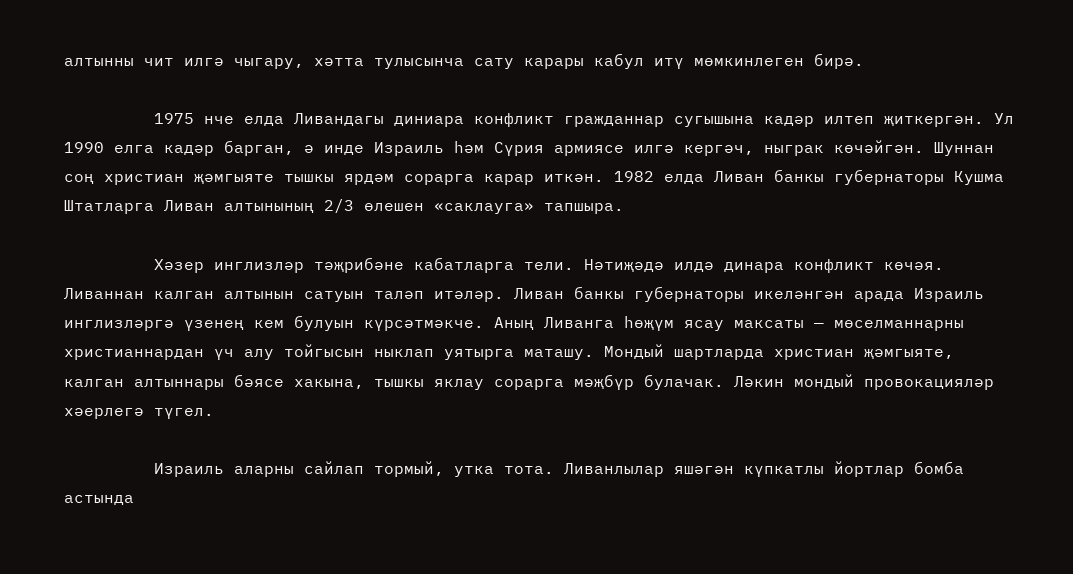алтынны чит илгә чыгару, хәтта тулысынча сату карары кабул итү мөмкинлеген бирә.

         1975 нче елда Ливандагы диниара конфликт гражданнар сугышына кадәр илтеп җиткергән. Ул 1990 елга кадәр барган, ә инде Израиль һәм Сүрия армиясе илгә кергәч, ныграк көчәйгән. Шуннан соң христиан җәмгыяте тышкы ярдәм сорарга карар иткән. 1982 елда Ливан банкы губернаторы Кушма Штатларга Ливан алтынының 2/3 өлешен «саклауга» тапшыра.

         Хәзер инглизләр тәҗрибәне кабатларга тели. Нәтиҗәдә илдә динара конфликт көчәя. Ливаннан калган алтынын сатуын таләп итәләр. Ливан банкы губернаторы икеләнгән арада Израиль инглизләргә үзенең кем булуын күрсәтмәкче. Аның Ливанга һөҗүм ясау максаты — мөселманнарны христианнардан үч алу тойгысын ныклап уятырга маташу. Мондый шартларда христиан җәмгыяте, калган алтыннары бәясе хакына, тышкы яклау сорарга мәҗбүр булачак. Ләкин мондый провокацияләр хәерлегә түгел.

         Израиль аларны сайлап тормый, утка тота. Ливанлылар яшәгән күпкатлы йортлар бомба астында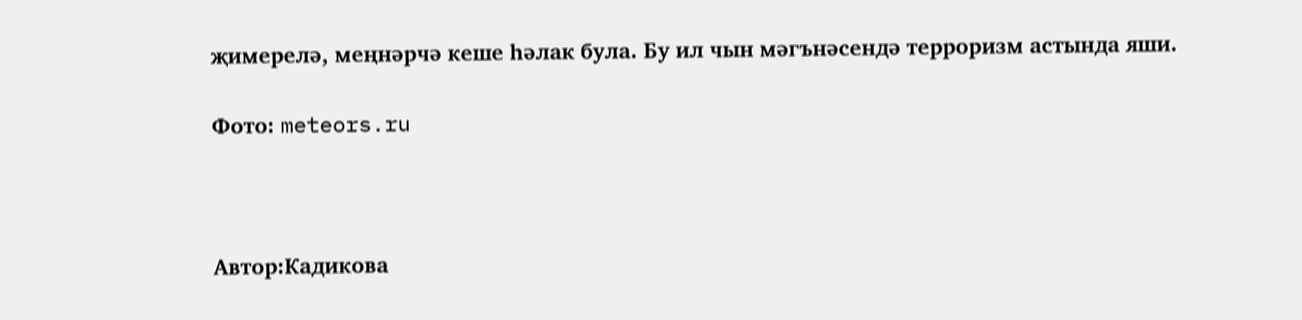җимерелә, меңнәрчә кеше һәлак була. Бу ил чын мәгънәсендә терроризм астында яши.

Фото: meteors.ru



Автор:Кадикова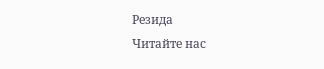Резида
Читайте нас